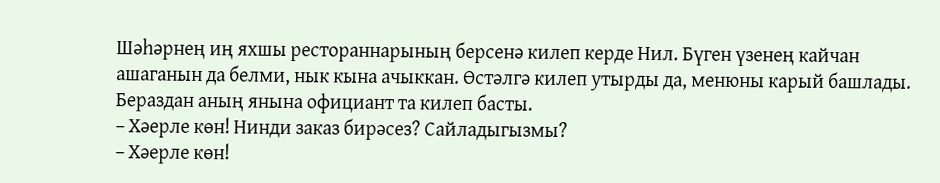Шәһәрнең иң яхшы рестораннарының берсенә килеп керде Нил. Бүген үзенең кайчан ашаганын да белми, нык кына ачыккан. Өстәлгә килеп утырды да, менюны карый башлады. Бераздан аның янына официант та килеп басты.
– Хәерле көн! Нинди заказ бирәсез? Сайладыгызмы?
– Хәерле көн!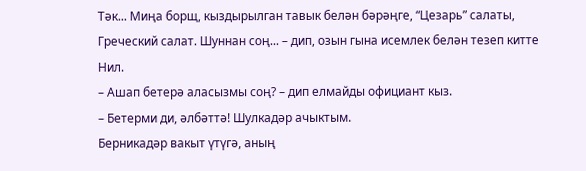Тәк... Миңа борщ, кыздырылган тавык белән бәрәңге, “Цезарь” салаты, Греческий салат. Шуннан соң... – дип, озын гына исемлек белән тезеп китте Нил.
– Ашап бетерә аласызмы соң? – дип елмайды официант кыз.
– Бетерми ди, әлбәттә! Шулкадәр ачыктым.
Берникадәр вакыт үтүгә, аның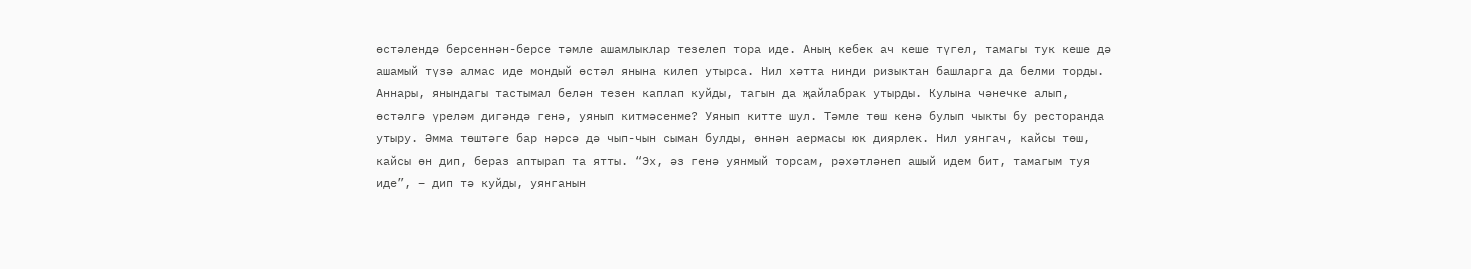өстәлендә берсеннән-берсе тәмле ашамлыклар тезелеп тора иде. Аның кебек ач кеше түгел, тамагы тук кеше дә ашамый түзә алмас иде мондый өстәл янына килеп утырса. Нил хәтта нинди ризыктан башларга да белми торды. Аннары, янындагы тастымал белән тезен каплап куйды, тагын да җайлабрак утырды. Кулына чәнечке алып, өстәлгә үреләм дигәндә генә, уянып китмәсенме? Уянып китте шул. Тәмле төш кенә булып чыкты бу ресторанда утыру. Әмма төштәге бар нәрсә дә чып-чын сыман булды, өннән аермасы юк диярлек. Нил уянгач, кайсы төш, кайсы өн дип, бераз аптырап та ятты. “Эх, әз генә уянмый торсам, рәхәтләнеп ашый идем бит, тамагым туя иде”, – дип тә куйды, уянганын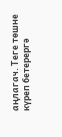аңлагач. Теге төшне күреп бетерергә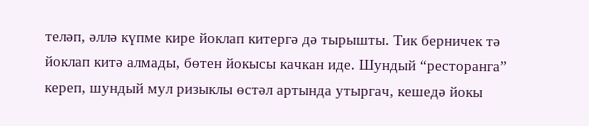теләп, әллә күпме кире йоклап китергә дә тырышты. Тик берничек тә йоклап китә алмады, бөтен йокысы качкан иде. Шундый “ресторанга” кереп, шундый мул ризыклы өстәл артында утыргач, кешедә йокы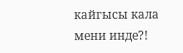кайгысы кала мени инде?!